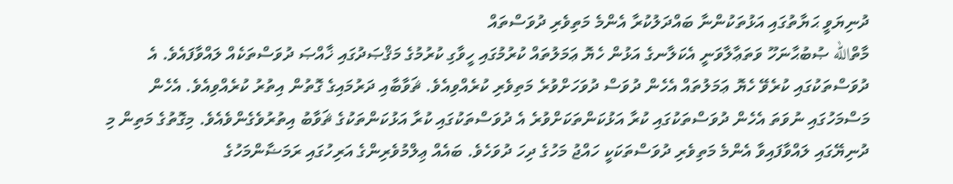ދުނިޔަވީ ޙަޔާތުގައި އަޅުތަކުންނާ ބައްދަލުކުރާ އެންމެ މަތިވެރި ދުވަސްތައް
މާތްالله ޞުބުޙާނަހޫ ވަތަޢާލާވަނީ އެކަލާނގެ އަޅުން ހެޔޮ ޢަމަލުތައް ކުރުމުގައި ހީވާގި ކުރުމުގެ މަޤްޞަދުގައި ޚާއްޞަ ދުވަސްތަކެއް ލައްވާފައެވެ. އެ ދުވަސްތަކުގައި ކުރެވޭ ހެޔޮ ޢަމަލުތައް އެހެން ދުވަސް ދުވަހަށްވުރެ މަތިވެރި ކުރެއްވިއެވެ. ޘަވާބާއި ދަރުމައިގެ ގޮތުން އިތުރު ކުރެއްވިއެވެ. އެހެން މަސްމަހުގައި ނުވަތަ އެހެން ދުވަސްތަކުގައި ކުރާ އަޅުކަންތަކަށްވުރެ އެ ދުވަސްތަކުގައި ކުރާ އަޅުކަންތަކުގެ ޘަވާބު އިތުރުވެގެންވެއެވެ. މިގޮތުގެ މަތިން މި ދުނިޔޭގައި ލައްވާފައިވާ އެންމެ މަތިވެރި ދުވަސްތަކަކީ ހައްޖު މަހުގެ ދިހަ ދުވަހެވެ. ބައެއް ޢިލްމުވެރިންގެ އަރިހުގައި ރަމަޟާންމަހުގެ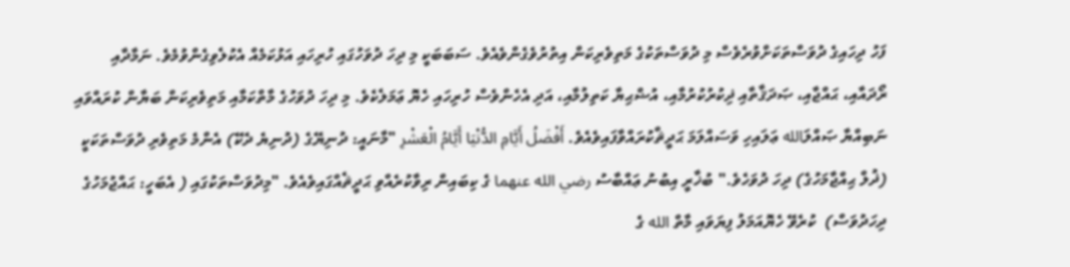ފަހު ދިހައިގެ ދުވަސްތަކަށްވުރެވެސް މި ދުވަސްތަކުގެ މަތިވެރިކަން އިތުރުވެގެންވެއެވެ. ސަބަބަކީ މި ދިހަ ދުވަހުގައި ހުރިހައި އަޅުކަމެއް އެކުލެވިގެންވުމެވެ. ނަމާދާއި ރޯދައާއި، ޙައްޖާއި، ޞަދަޤާތާއި ޛިކުރުކުރުމާއި، އުޟްޙިޔާ ކަތިލުމާއި، އަދި އެހެންވެސް ހުރިހައި ހެޔޮ ޢަމަލެކެވެ. މި ދިހަ ދުވަހުގެ މާތްކަމާއި މަތިވެރިކަން ބަޔާން ކުރައްވައި ނަބިއްޔާ ޞައްލަالله ޢަލައިހި ވަސައްލަމަ ޙަދީޘްކުރައްވާފައިވެއެވެ. أَفْضَلُ أَيَّامِ الدُّنْيَا أَيَّامُ الْعَشْرِ "މާނައީ: ދުނިޔޭގެ (ދުނިޔެ ދެކޭ) އެންމެ މަތިވެރި ދުވަސްތަކަކީ (ޛުލް ޙިއްޖާމަހުގެ) ދިހަ ދުވަހެވެ." ބުޚާރީ އިބުނު ޢައްބާސު رضي الله عنهما ގެ ކިބައިން ރިވާކުރެއްވި ޙަދީޘެއްގައިވެއެވެ. "މިދުވަސްތަކުގައި ( އެބަހީ: ޙައްޖުމަހުގެ ދިހަދުވަސް)  ކުރެވޭ ހެޔޮއަމަލު ފިޔަވައި މާތް الله ގެ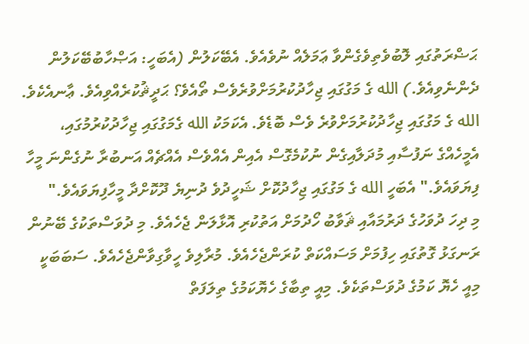ޙަޟްރަތުގައި ލޮބުވެތިވެގެންވާ ޢަމަލެއް ނުވެއެވެ. އެބޭކަލުން (އެބަހީ: އަޞްހާބުބޭކަލުން ދެންނެވިއެވެ.) الله ގެ މަގުގައި ޖިހާދުކުރުމަށްވުރެވެސް ތޯއެވެ؟ ޙަދީޘުކުރެއްވިއެވެ. ޢާނއެކެވެ. الله ގެ މަގުގައި ޖިހާދުކުރުމަށްވުރެ ވެސް ބޮޑެވެ. އެކަމަކު الله ގެމަގުގައި ޖިހާދުކުރުމުގައި، އެމީހެއްގެ ނަފުސާއި މުދަލާއިގެން ނުކުމެގޮސް އެއިން އެއްވެސް އެއްޗެއް އަނބުރާ ނުގެންނަ މީހާ ފިޔަވައެވެ." އެބަހީ الله ގެ މަގުގައި ޖިހާދުކޮށް ޝަހީދުވެ ދުނިޔެ ދޫކޮށްދާ މީހާފިޔަވައެވެ."
މި ދިހަ ދުވަހުގެ ދަރުމައާއި ޘަވާބު ހޯދުމަށް އަތުކުރި އޮޅާލަން ޖެހެއެވެ. މި ދުވަސްތަކުގެ ބޭނުން ރަނގަޅު ގޮތުގައި ހިފުމަށް މަސައްކަތް ކުރަންޖެހެއެވެ. މުރާލިވެ ހީވާގިވާންޖެހެއެވެ. ސަބަބަކީ މިއީ ހެޔޮ ކަމުގެ ދުވަސްތަކެވެ. މިއީ ތިބާގެ ހެޔޮކަމުގެ ތިލަފަތް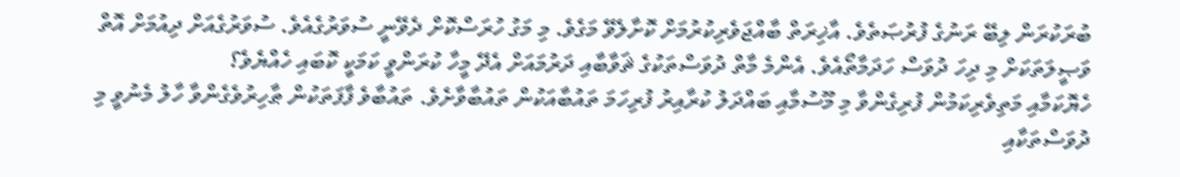ބުރަކުރަން ލިބޭ ރަނުގެ ފުރުޞަތެވެ. އާޚިރަތް ބާއްޖަވެރިކުރުމަށް ކޮށާލެވޭ މަގެވެ. މި މަގު ހުރަސްކޮށް ދެވޭނީ ސުވަރުގެއެވެ. ސުވަރުގެއަށް ދިއުމަށް އޮތް ވަޞީލަތަކަށް މި ދިހަ ދުވަސް ހަދަމާތޯއެވެ. އެންމެ މާތް ދުވަސްތަކުގެ ޘަވާބާއި ދަރުމައަށް އެދޭ މީހާ ކުރަންވީ ކަމަކީ ކޮބައި ހެއްޔެވެ؟
ހެޔޮކަމާއި މަތިވެރިކަމުން ފުރިގެންވާ މި މޫސުމާއި ބައްދަލު ކުރާއިރު ފުރިހަމަ ތައުބާއަކުން ތައުބާވާށެވެ. ތައުބާވެ ފާފަތަކުން ޠާހިރުވެގެންވާ ހާލު މެނުވީ މި ދުވަސްތަކާއި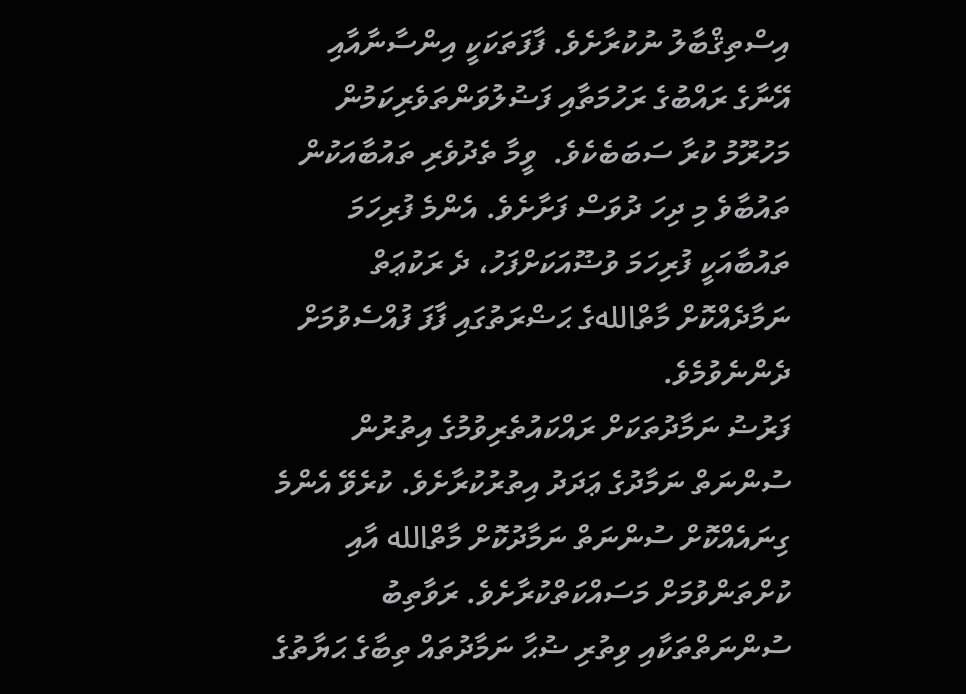އިސްތިޤްބާލު ނުކުރާށެވެ. ފާފަތަކަކީ އިންސާނާއާއި އޭނާގެ ރައްބުގެ ރަހުމަތާއި ފަޟުލުވަންތަވެރިކަމުން މަހުރޫމު ކުރާ ސަބަބެކެވެ.  ވީމާ ތެދުވެރި ތައުބާއަކުން ތައުބާވެ މި ދިހަ ދުވަސް ފަށާށެވެ. އެންމެ ފުރިހަމަ ތައުބާއަކީ ފުރިހަމަ ވުޟޫއަކަށްފަހު، ދެ ރަކުޢަތް ނަމާދެއްކޮށް މާތްاللهގެ ޙަޟްރަތުގައި ފާފަ ފުއްސެވުމަށް ދެންނެވުމެވެ.
ފަރުޟު ނަމާދުތަކަށް ރައްކައުތެރިވުމުގެ އިތުރުން ސުންނަތް ނަމާދުގެ ޢަދަދު އިތުރުކުރާށެވެ. ކުރެވޭ އެންމެ ގިނައެއްކޮށް ސުންނަތް ނަމާދުކޮށް މާތްالله އާއި ކުށްތަންވުމަށް މަސައްކަތްކުރާށެވެ. ރަވާތިބު ސުންނަތްތަކާއި ވިތުރި ޟުޙާ ނަމާދުތައް ތިބާގެ ޙަޔާތުގެ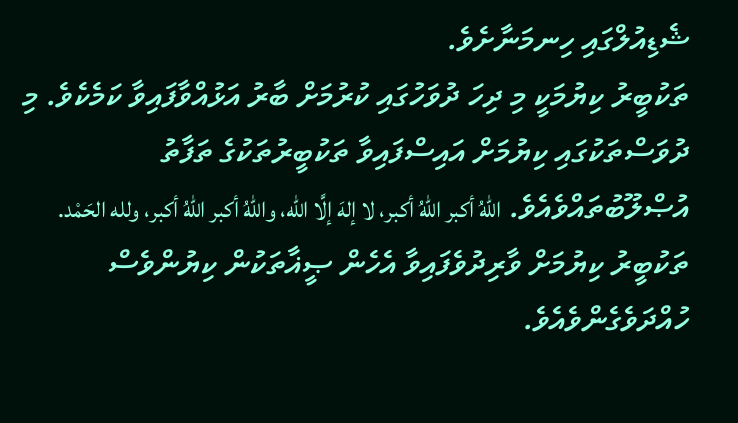ޝެޑިއުލްގައި ހިނމަނާށެވެ.
ތަކުބީރު ކިޔުމަކީ މި ދިހަ ދުވަހުގައި ކުރުމަށް ބާރު އަޅުއްވާފައިވާ ކަމެކެވެ. މި ދުވަސްތަކުގައި ކިޔުމަށް އައިސްފައިވާ ތަކުބީރުތަކުގެ ތަފާތު އުޞްލޫބުތައްވެއެވެ. اللهُ أكبر اللهُ أكبر، لا إلهَ إلَّا الله، واللهُ أكبر اللهُ أكبر، ولله الحَمْد. ތަކުބީރު ކިޔުމަށް ވާރިދުވެފައިވާ އެހެން ޞީޣާތަކުން ކިޔުންވެސް ހުއްދަވެގެންވެއެވެ.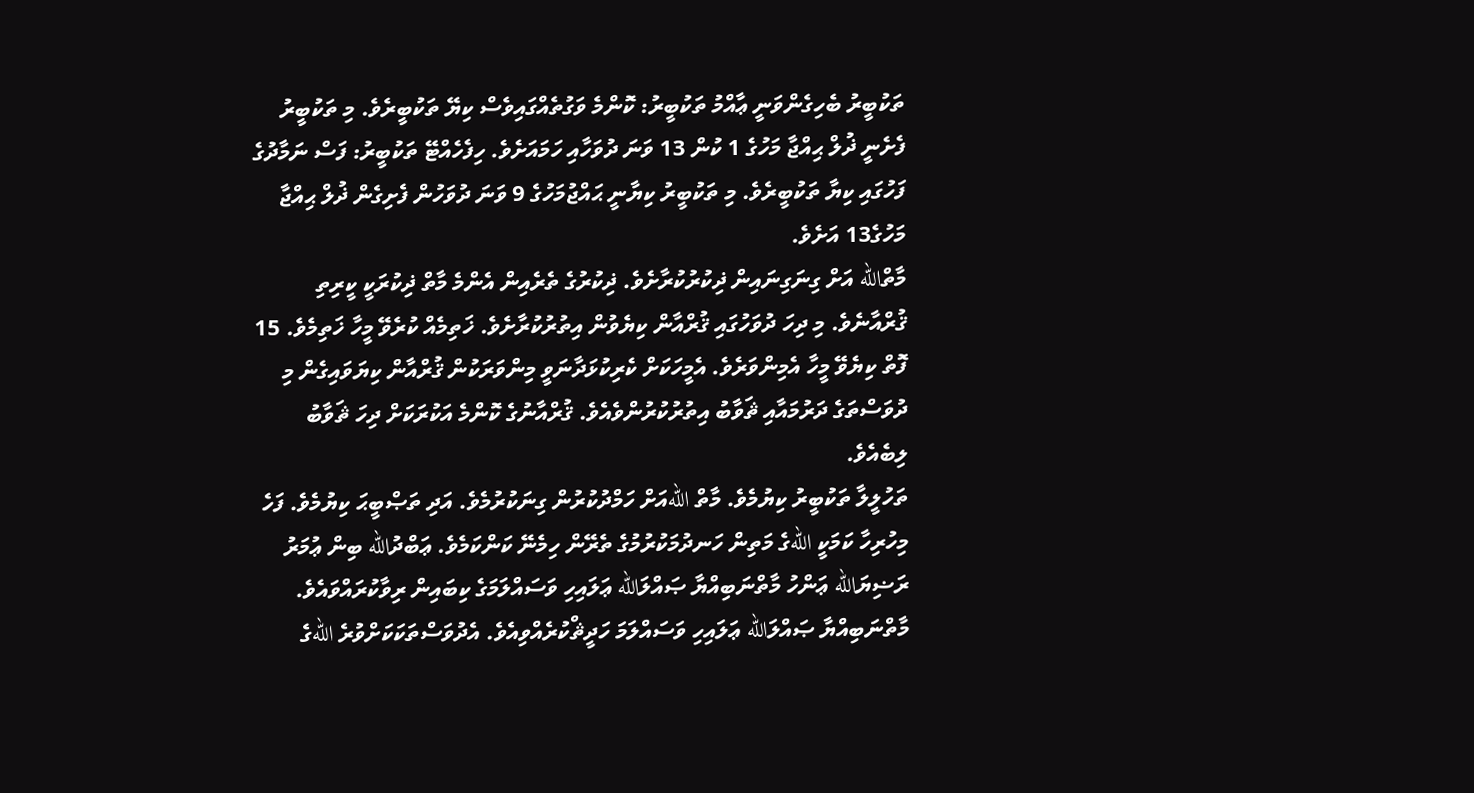ތަކުބީރު ބެހިގެންވަނީ ޢާއްމު ތަކުބީރު: ކޮންމެ ވަގުތެއްގައިވެސް ކިޔޭ ތަކުބީރެވެ. މި ތަކުބީރު ފެށެނީ ޛުލް ޙިއްޖާ މަހުގެ 1 ކުން 13 ވަނަ ދުވަހާއި ހަމައަށެވެ. ހިފެހެއްޓޭ ތަކުބީރު: ފަސް ނަމާދުގެ ފަހުގައި ކިޔާ ތަކުބީރެވެ. މި ތަކުބީރު ކިޔާނީ ޙައްޖުމަހުގެ 9 ވަނަ ދުވަހުން ފެށިގެން ޛުލް ޙިއްޖާ މަހުގެ13 އަށެވެ.
މާތްالله އަށް ގިނަގިނައިން ޛިކުރުކުރާށެވެ. ޛިކުރުގެ ތެރެއިން އެންމެ މާތް ޛިކުރަކީ ކީރިތި ޤުރްއާނެވެ. މި ދިހަ ދުވަހުގައި ޤުރްއާން ކިޔެވުން އިތުރުކުރާށެވެ. ޚަތިމެއް ކުރެވޭ މީހާ ޚަތިމެވެ. 15 ފޮތް ކިޔެވޭ މީހާ އެމިންވަރެވެ. އެމީހަކަށް ކެރިކުޅަދާނަވީ މިންވަރަކުން ޤުރްއާން ކިޔަވައިގެން މި ދުވަސްތަގެ ދަރުމައާއި ޘަވާބު އިތުރުކުރުންވެއެވެ. ޤުރްއާނުގެ ކޮންމެ އަކުރަކަށް ދިހަ ޘަވާބު ލިބެއެވެ.
ތަހުލީލާ ތަކުބީރު ކިޔުމެވެ. މާތް اللهއަށް ހަމްދުކުރުން ގިނަކުރުމެވެ. އަދި ތަޞްބީޙަ ކިޔުމެވެ. ފަހެ މިހުރިހާ ކަމަކީ اللهގެ މަތިން ހަނދުމަކުރުމުގެ ތެރޭން ހިމެނޭ ކަންކަމެވެ. ޢަބްދުالله ބިން ޢުމަރު ރަޟިޔަالله ޢަންހު މާތްނަބިއްޔާ ޞައްލަالله ޢަލައިހި ވަސައްލަމަގެ ކިބައިން ރިވާކުރައްވައެވެ. މާތްނަބިއްޔާ ޞައްލަالله ޢަލައިހި ވަސައްލަމަ ހަދީޘްކުރެއްވިއެވެ. އެދުވަސްތަކަކަށްވުރެ اللهގެ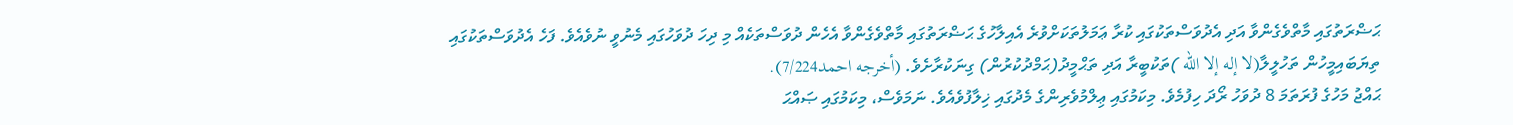ޙަޟްރަތުގައި މާތްވެގެންވާ އަދި އެދުވަސްތަކުގައި ކުރާ ޢަމަލުތަކަށްވުރެ އެއިލާހުގެ ޙަޟްރަތުގައި މާތްވެގެންވާ އެހެން ދުވަސްތަކެއް މި ދިހަ ދުވަހުގައި މެނުވީ ނުވެއެވެ. ފަހެ އެދުވަސްތަކުގައި ތިޔަބައިމީހުން ތަހުލީލާ(لا إله إلا الله )ތަކުބީރާ އަދި ތަޙްމީދު(ޙަމްދުކުރުން) ގިނަކުރާށެވެ. (أخرجه احمد7/224).
ޙައްޖު މަހުގެ ފުރަތަމަ 8 ދުވަހު ރޯދަ ހިފުމެވެ. މިކަމުގައި ޢިލްމުވެރިންގެ މެދުގައި ޚިލާފުވެއެވެ. ނަމަވެސް، މިކަމުގައި ޞައްޙަ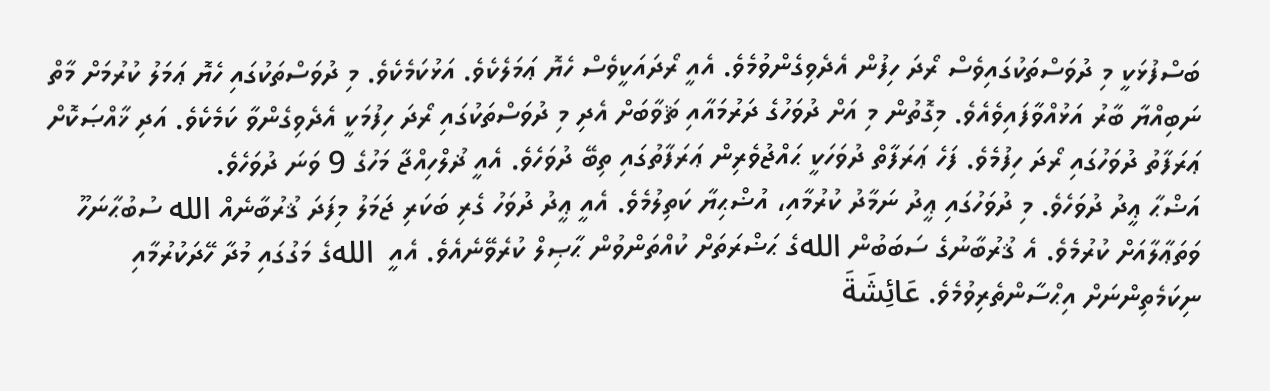ބަސްފުޅަކީ މި ދުވަސްތަކުގައިވެސް ރޯދަ ހިފުން އެދެވިގެންވުމެވެ. އެއީ ރޯދައަކީވެސް ހެޔޮ ޢަމަލެކެވެ. އަޅުކަމެކެވެ. މި ދުވަސްތަކުގައި ހެޔޮ ޢަމަލު ކުރުމަށް މާތް ނަބިއްޔާ ބާރު އަޅުއްވާފައިވެއެވެ. މިގޮތުން މި އަށް ދުވަހުގެ ދަރުމައާއި ޘަވާބަށް އެދި މި ދުވަސްތަކުގައި ރޯދަ ހިފުމަކީ އެދެވިގެންވާ ކަމެކެވެ. އަދި ޚާއްޞަކޮށް ޢަރަފާތު ދުވަހުގައި ރޯދަ ހިފުމެވެ. ފަހެ ޢަރަފާތް ދުވަހަކީ ޙައްޖުވެރިން ޢަރަފާތުގައި ތިބޭ ދުވަހެވެ. އެއީ ޛުލްހިއްޖާ މަހުގެ 9 ވަނަ ދުވަހެވެ.
އަޟްޙާ ޢީދު ދުވަހެވެ. މި ދުވަހުގައި ޢީދު ނަމާދު ކުރުމާއި، އުޟްޙިޔާ ކަތިލުމެވެ. އެއީ ޢީދު ދުވަހު ގެރި ބަކަރި ޖަމަލު މިފަދަ ޤުރުބާނެއް الله ސުބުޙާނަހޫ ވަތަޢާލާއަށް ކުރުމެވެ. އެ ޤުރުބާނުގެ ސަބަބުން اللهގެ ޙަޟްރަތަށް ކުއްތަންވުން ޙާޞިލް ކުރެވޭނެއެވެ. އެއީ  اللهގެ މަގުގައި މުދާ ހޭދަކުރުމާއި ނިކަމެތިންނަށް އިޙްސާންތެރިވުމެވެ. عَائِشَةَ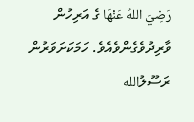رَضِيَ اللهُ عَنْهَا ގެ އަރިހުން ވާރިދުވެގެންވެއެވެ. ހަމަކަށަވަރުން ރަސޫލުالله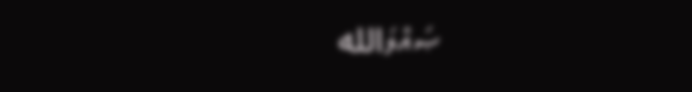ޞައްލަالله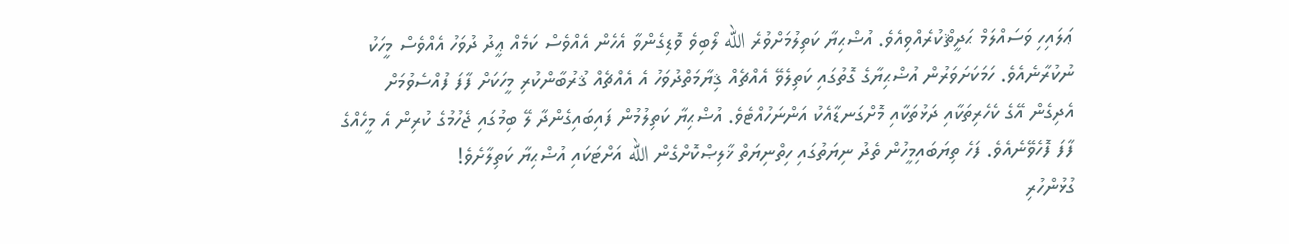ޢަލައިހި ވަސައްލަމް ޙަދީޘްކުރެއްވިއެވެ. އުޟްޙިޔާ ކަތިލުމަށްވުރެ الله ލޯބިވެ ވޮޑިގެންވާ އެހެން އެއްވެސް ކަމެއް ޢީދު ދުވަހު އެއްވެސް މީހަކު ނުކުރާނެއެވެ. ހަމަކަށަވަރުން އުޟްޙިޔާގެ ގޮތުގައި ކަތިލެވޭ އެއްޗެއް ޤިޔާމަތްދުވަހު އެ އެއްޗެއް ޤުރުބާންކުރި މީހަކަށް ފާފަ ފުއްސެވުމަށް އެދިގެން އޭގެ ކެހެރިތަކާއި ދަޅުތަކާއި މޮށްގަނޑާއެކު އަންނަހުއްޓެވެ. އުޟްޙިޔާ ކަތިލުމުން ފައިބައިގެންދާ ލޭ ބިމުގައި ޖެހުމުގެ ކުރިން އެ މީހެއްގެ ފާފަ ފޮހެވޭނެއެވެ. ފަހެ ތިޔަބައިމީހުން ތެދު ނިޔަތުގައި ހިތްނިޔަތް ޚާލިޞްކޮށްގެން الله އަށްޓަކައި އުޟްޙިޔާ ކަތިލާށެވެ!
ގުޅުންހުރި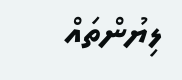ލިޔުންތައް